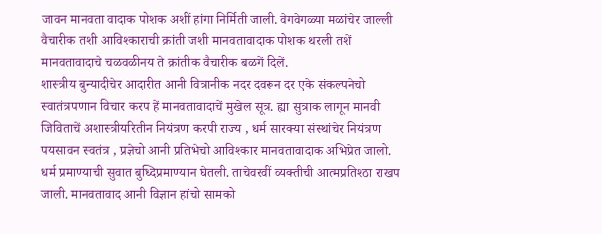जावन मानवता वादाक पोशक अशीं हांगा निर्मिती जाली. वेगवेगळ्या मळांचेर जाल्ली वैचारीक तशी आविश्काराची क्रांती जशी मानवतावादाक पोशक थरली तशें मानवतावादाचे चळवळीनय ते क्रांतीक वैचारीक बळगें दिलें.
शास्त्रीय बुन्यादीचेर आदारीत आनी वित्रानीक नदर दवरून दर एके संकल्पनेचो स्वातंत्रपणान विचार करप हें मानवतावादाचें मुखेल सूत्र. ह्या सुत्राक लागून मानवी जिविताचें अशास्त्रीयरितीन नियंत्रण करपी राज्य , धर्म सारक्या संस्थांचेर नियंत्रण पयसावन स्वतंत्र , प्रज्ञेचो आनी प्रतिभेचो आविश्कार मानवतावादाक अभिप्रेत जालो. धर्म प्रमाण्याची सुवात बुध्दिप्रमाण्यान घेतली. ताचेवरवीं व्यक्तीची आत्मप्रतिश्ठा राखप जाली. मानवतावाद आनी विज्ञान हांचो सामको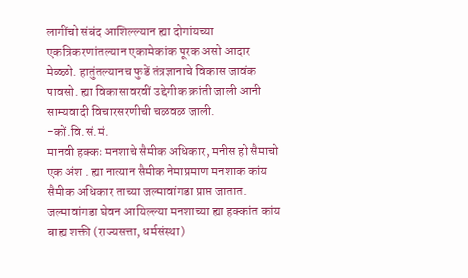लागींचो संबंद आशिल्ल्यान ह्या दोगांयच्या एकत्रिकरणांतल्यान एकामेकांक पूरक असो आदार मेळ्ळो. हातुंतल्यानच फुडें तंत्रज्ञानाचे विकास जावंक पावसो. ह्या विकासावरवीं उद्देगीक क्रांती जाली आनी साम्यवादी विचारसरणीची चळवळ जाली.
-कों.वि.सं.मं.
मानवी हक्कः मनशाचे सैमीक अधिकार, मनीस हो सैमाचो एक अंश . ह्या नात्यान सैमीक नेमाप्रमाण मनशाक कांय सैमीक अधिकार ताच्या जल्मावांगडा प्राप्त जातात. जल्मावांगडा घेवन आयिल्ल्या मनशाच्या ह्या हक्कांत कांय बाह्य शक्ती (राज्यसत्ता, धर्मसंस्था)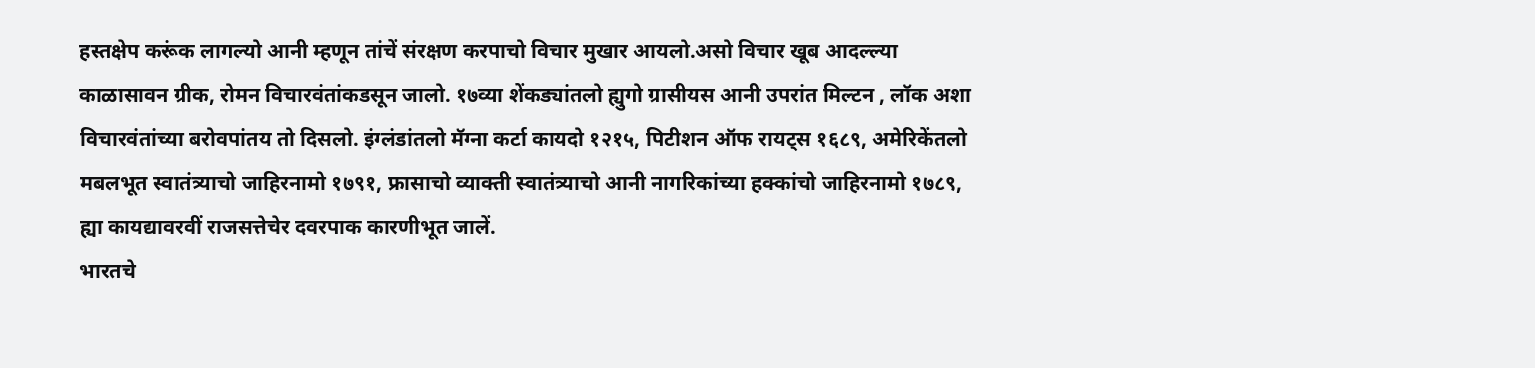हस्तक्षेप करूंक लागल्यो आनी म्हणून तांचें संरक्षण करपाचो विचार मुखार आयलो.असो विचार खूब आदल्ल्या काळासावन ग्रीक, रोमन विचारवंतांकडसून जालो. १७व्या शेंकड्यांतलो ह्युगो ग्रासीयस आनी उपरांत मिल्टन , लॉक अशा विचारवंतांच्या बरोवपांतय तो दिसलो. इंग्लंडांतलो मॅग्ना कर्टा कायदो १२१५, पिटीशन ऑफ रायट्स १६८९, अमेरिकेंतलो मबलभूत स्वातंत्र्याचो जाहिरनामो १७९१, फ्रासाचो व्याक्ती स्वातंत्र्याचो आनी नागरिकांच्या हक्कांचो जाहिरनामो १७८९, ह्या कायद्यावरवीं राजसत्तेचेर दवरपाक कारणीभूत जालें.
भारतचे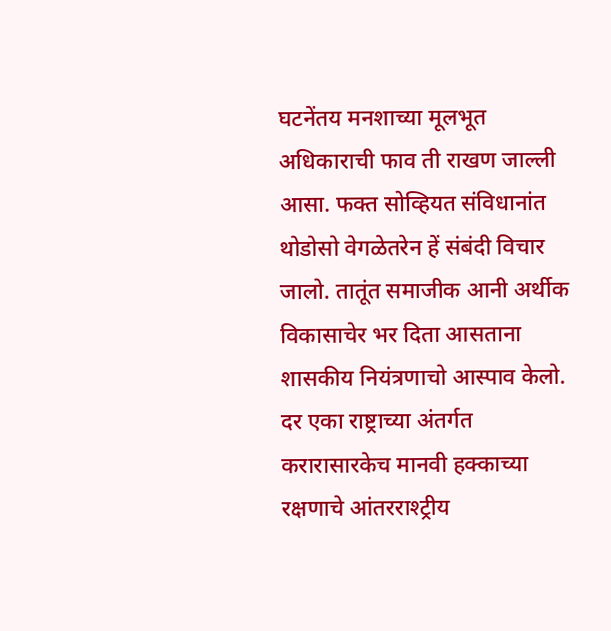घटनेंतय मनशाच्या मूलभूत अधिकाराची फाव ती राखण जाल्ली आसा. फक्त सोव्हियत संविधानांत थोडोसो वेगळेतरेन हें संबंदी विचार जालो. तातूंत समाजीक आनी अर्थीक विकासाचेर भर दिता आसताना शासकीय नियंत्रणाचो आस्पाव केलो. दर एका राष्ट्राच्या अंतर्गत करारासारकेच मानवी हक्काच्या रक्षणाचे आंतरराश्ट्रीय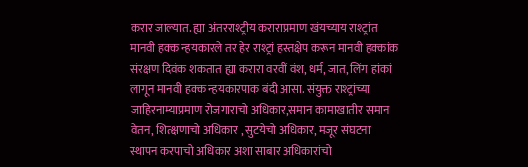करार जाल्यात. ह्या अंतरराश्ट्रीय कराराप्रमाण खंयच्याय राश्ट्रांत मानवी हक्क न्हयकारले तर हेर राश्ट्रां हस्तक्षेप करून मानवी हक्कांक संरक्षण दिवंक शकतात ह्या करारा वरवीं वंश, धर्म, जात, लिंग हांकां लागून मानवी हक्क न्हयकारपाक बंदी आसा. संयुक्त राश्ट्रांच्या जाहिरनाम्याप्रमाण रोजगाराचो अधिकार,समान कामाखातीर समान वेतन, शित्क्षणाचो अधिकार , सुटयेचो अधिकार, मजूर संघटना स्थापन करपाचो अधिकार अशा साबार अधिकारांचो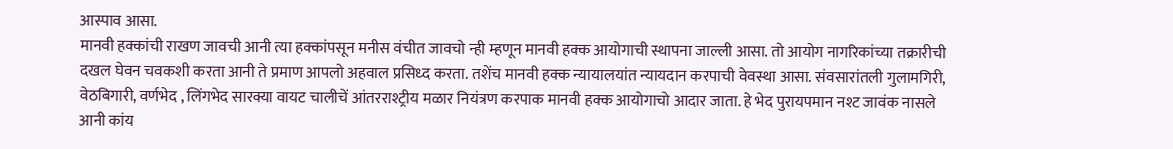आस्पाव आसा.
मानवी हक्कांची राखण जावची आनी त्या हक्कांपसून मनीस वंचीत जावचो न्ही म्हणून मानवी हक्क आयोगाची स्थापना जाल्ली आसा. तो आयोग नागरिकांच्या तक्रारीची दखल घेवन चवकशी करता आनी ते प्रमाण आपलो अहवाल प्रसिध्द करता. तशेंच मानवी हक्क न्यायालयांत न्यायदान करपाची वेवस्था आसा. संवसारांतली गुलामगिरी, वेठबिगारी, वर्णभेद , लिंगभेद सारक्या वायट चालीचें आंतरराश्ट्रीय मळार नियंत्रण करपाक मानवी हक्क आयोगाचो आदार जाता. हे भेद पुरायपमान नश्ट जावंक नासले आनी कांय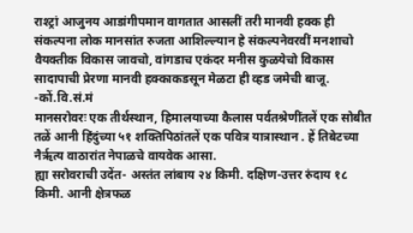राश्ट्रां आजुनय आडांगीपमान वागतात आसलीं तरी मानवी हक्क ही संकल्पना लोक मानसांत रुजता आशिल्ल्यान हे संकल्पनेवरवीं मनशाचो वैयक्तीक विकास जावचो, वांगडाच एकंदर मनीस कुळयेचो विकास सादापाची प्रेरणा मानवी हक्काकडसून मेळटा ही व्हड जमेची बाजू.
-कों.वि.सं.मं
मानसरोवरः एक तीर्थस्थान, हिमालयाच्या कैलास पर्वतश्रेणींतलें एक सोबीत तळें आनी हिंदुंच्या ५१ शक्तिपिठांतलें एक पवित्र यात्रास्थान . हें तिबेटच्या नैर्ऋत्य वाठारांत नेपाळचे वायवेक आसा.
ह्या सरोवराची उदेंत- अस्तंत लांबाय २४ किमी. दक्षिण-उत्तर रुंदाय १८ किमी. आनी क्षेत्रफळ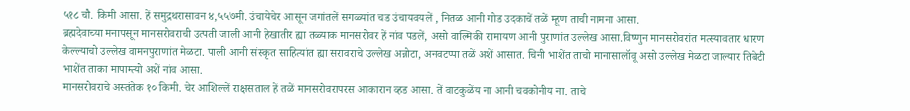५१८ चौ. किमी आसा. हें समुद्रथरासावन ४,५५७मी. उंचायेचेर आसून जगांतलें सगळ्यांत चड उंचायवयलें , नितळ आनी गोड उदकाचें तळें म्हूण ताची नामना आसा.
ब्रह्मदेवाच्या मनापसून मानसरोवराची उत्पती जाली आनी हेखातीर ह्या तळ्याक मानसरोवर हें नांव पडलें, असो वाल्मिकी रामायण आनी पुराणांत उल्लेख आसा.विष्णुन मानसरोवरांत मत्स्यावतार धारण केल्ल्याचो उल्लेख वामनपुराणांत मेळटा. पाली आनी संस्कृत साहित्यांत ह्या सरावराचे उल्लेख अन्नोटा, अनवटप्पा तळें अशें आसात. चिनी भाशेंत ताचो मानासालॉवू असो उल्लेख मेळटा जाल्यार तिबेटी भाशेंत ताका मापाम्त्यो अशें नांव आसा.
मानसरोवराचे अस्तंतेक १० किमी. चेर आशिल्लें राक्षसताल हें तळें मानसरोवरापरस आकारान व्हड आसा. तें वाटकुळेंय ना आनी चवकोनीय ना. ताचे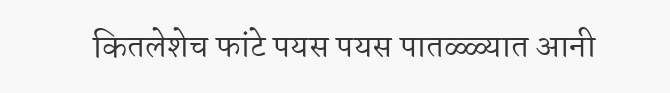कितलेशेच फांटे पयस पयस पातळ्ळ्यात आनी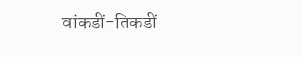वांकडीं-तिकडीं